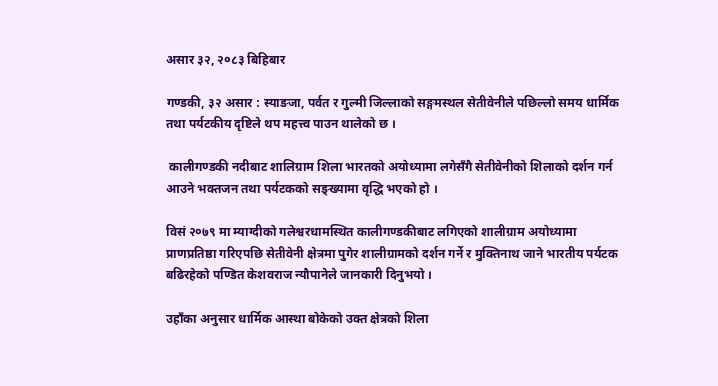असार ३२, २०८३ बिहिबार

गण्डकी, ३२ असार : स्याङजा, पर्वत र गुल्मी जिल्लाको सङ्गमस्थल सेतीवेनीले पछिल्लो समय धार्मिक तथा पर्यटकीय दृष्टिले थप महत्त्व पाउन थालेको छ ।

 कालीगण्डकी नदीबाट शालिग्राम शिला भारतको अयोध्यामा लगेसँगै सेतीवेनीको शिलाको दर्शन गर्न आउने भक्तजन तथा पर्यटकको सङ्ख्यामा वृद्धि भएको हो ।

विसं २०७९ मा म्याग्दीको गलेश्वरधामस्थित कालीगण्डकीबाट लगिएको शालीग्राम अयोध्यामा प्राणप्रतिष्ठा गरिएपछि सेतीवेनी क्षेत्रमा पुगेर शालीग्रामको दर्शन गर्ने र मुक्तिनाथ जाने भारतीय पर्यटक बढिरहेको पण्डित केशवराज न्यौपानेले जानकारी दिनुभयो ।

उहाँका अनुसार धार्मिक आस्था बोकेको उक्त क्षेत्रको शिला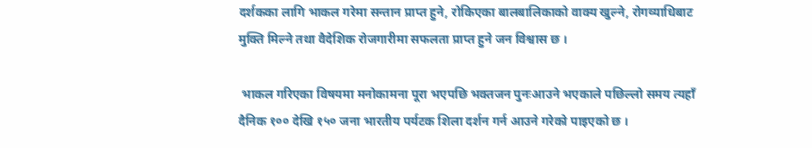दर्शकका लागि भाकल गरेमा सन्तान प्राप्त हुने, रोकिएका बालबालिकाको वाक्य खुल्ने, रोगव्याधिबाट मुक्ति मिल्ने तथा वैदेशिक रोजगारीमा सफलता प्राप्त हुने जन विश्वास छ ।

 भाकल गरिएका विषयमा मनोकामना पूरा भएपछि भक्तजन पुनःआउने भएकाले पछिल्लो समय त्यहाँ दैनिक १०० देखि १५० जना भारतीय पर्यटक शिला दर्शन गर्न आउने गरेको पाइएको छ ।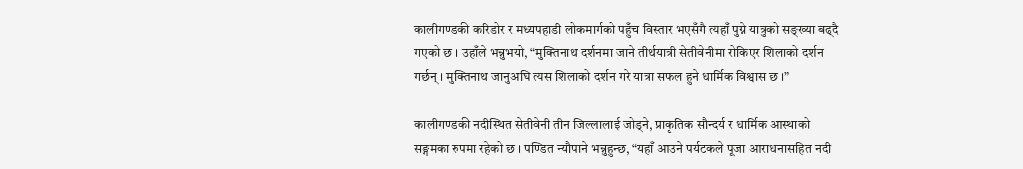कालीगण्डकी करिडोर र मध्यपहाडी लोकमार्गको पहुँच विस्तार भएसँगै त्यहाँ पुग्ने यात्रुको सङ्ख्या बढ्दै गएको छ । उहाँले भन्नुभयो, “मुक्तिनाथ दर्शनमा जाने तीर्थयात्री सेतीवेनीमा रोकिएर शिलाको दर्शन गर्छन् । मुक्तिनाथ जानुअघि त्यस शिलाको दर्शन गरे यात्रा सफल हुने धार्मिक विश्वास छ ।”

कालीगण्डकी नदीस्थित सेतीवेनी तीन जिल्लालाई जोड्ने, प्राकृतिक सौन्दर्य र धार्मिक आस्थाको सङ्गमका रुपमा रहेको छ । पण्डित न्यौपाने भन्नुहुन्छ, “यहाँ आउने पर्यटकले पूजा आराधनासहित नदी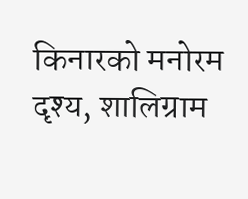किनारको मनोरम दृश्य, शालिग्राम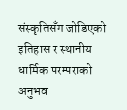संस्कृतिसँग जोडिएको इतिहास र स्थानीय धार्मिक परम्पराको अनुभव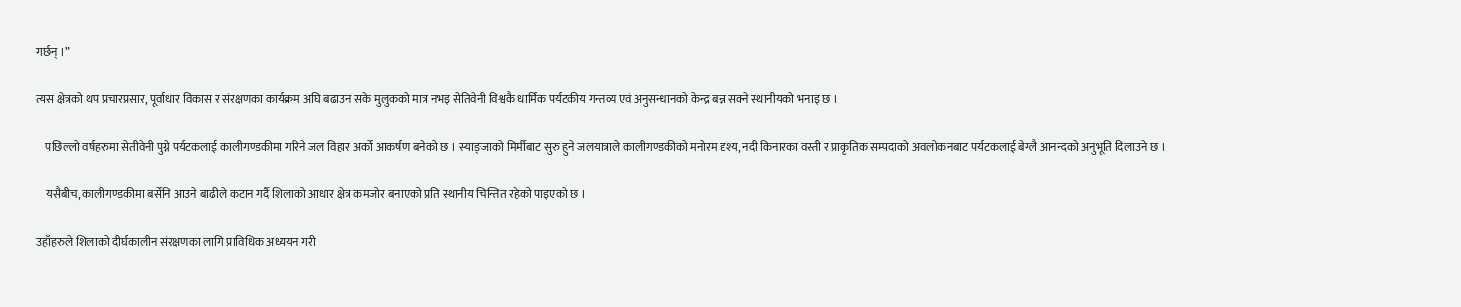गर्छन् ।”

त्यस क्षेत्रको थप प्रचारप्रसार, पूर्वाधार विकास र संरक्षणका कार्यक्रम अघि बढाउन सके मुलुकको मात्र नभइ सेतिवेनी विश्वकै धार्मिक पर्यटकीय गन्तव्य एवं अनुसन्धानको केन्द्र बन्न सक्ने स्थानीयको भनाइ छ ।

    पछिल्लो वर्षहरुमा सेतीवेनी पुग्ने पर्यटकलाई कालीगण्डकीमा गरिने जल विहार अर्को आकर्षण बनेको छ । स्याङ्जाको मिर्मीबाट सुरु हुने जलयात्राले कालीगण्डकीको मनोरम दृश्य, नदी किनारका वस्ती र प्राकृतिक सम्पदाको अवलोकनबाट पर्यटकलाई बेग्लै आनन्दको अनुभूति दिलाउने छ ।

    यसैबीच, कालीगण्डकीमा बर्सेनि आउने बाढीले कटान गर्दै शिलाको आधार क्षेत्र कमजोर बनाएको प्रति स्थानीय चिन्तित रहेको पाइएको छ ।

उहाँहरुले शिलाको दीर्घकालीन संरक्षणका लागि प्राविधिक अध्ययन गरी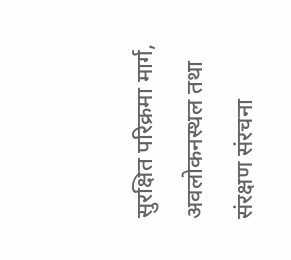सुरक्षित परिक्रमा मार्ग, अवलोकनस्थल तथा संरक्षण संरचना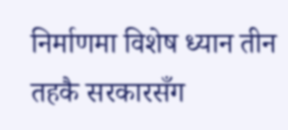निर्माणमा विशेष ध्यान तीन तहकै सरकारसँग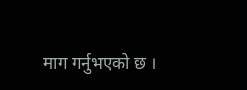माग गर्नुभएको छ ।